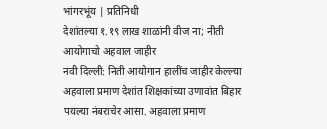भांगरभूंय | प्रतिनिधी
देशांतल्या १.१९ लाख शाळांनी वीज ना; नीती आयोगाचो अहवाल जाहीर
नवी दिल्ली: निती आयोगान हालींच जाहीर केल्ल्या अहवाला प्रमाण देशांत शिक्षकांच्या उणावांत बिहार पयल्या नंबराचेर आसा. अहवाला प्रमाण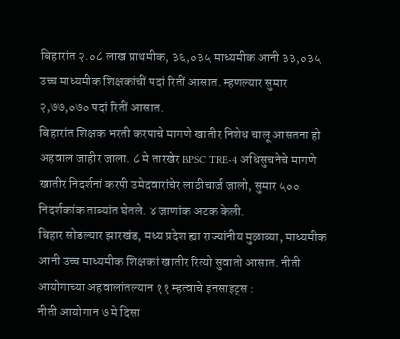बिहारांत २.०८ लाख प्राथमीक, ३६,०३५ माध्यमीक आनी ३३,०३५ उच्च माध्यमीक शिक्षकांचीं पदां रितीं आसात. म्हणल्यार सुमार २,७७,०७० पदां रितीं आसात.
बिहारांत शिक्षक भरती करपाचे मागणे खातीर निशेध चालू आसतना हो अहवाल जाहीर जाला. ८ मे तारखेर BPSC TRE-4 अधिसुचनेचे मागणे खातीर निदर्शनां करपी उमेदवारांचेर लाठीचार्ज जालो, सुमार ५०० निदर्शकांक ताब्यांत घेतले. ४ जाणांक अटक केली.
बिहार सोडल्यार झारखंड, मध्य प्रदेश ह्या राज्यांनीय मुळाव्या, माध्यमीक आनी उच्च माध्यमीक शिक्षकां खातीर रित्यो सुवातो आसात. नीती आयोगाच्या अहवालांतल्यान ११ म्हत्वाचे इनसाइट्स :
नीती आयोगान ७ मे दिसा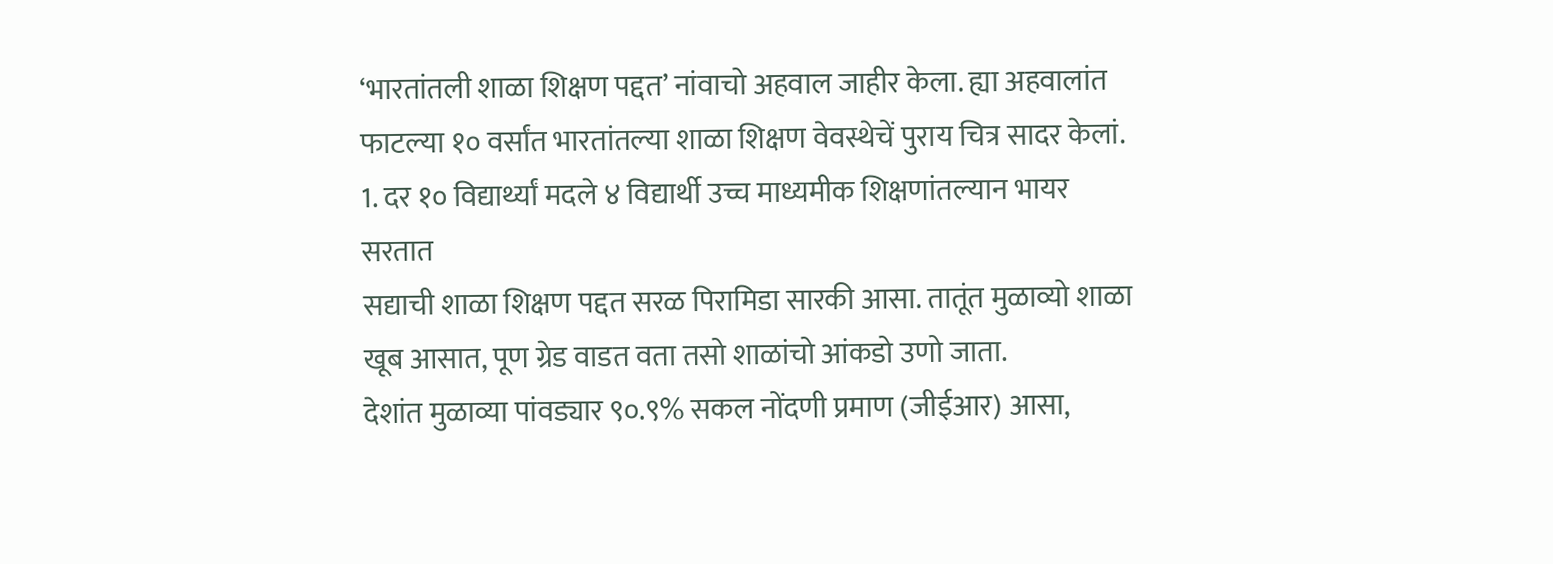‘भारतांतली शाळा शिक्षण पद्दत’ नांवाचो अहवाल जाहीर केला. ह्या अहवालांत फाटल्या १० वर्सांत भारतांतल्या शाळा शिक्षण वेवस्थेचें पुराय चित्र सादर केलां.
1. दर १० विद्यार्थ्यां मदले ४ विद्यार्थी उच्च माध्यमीक शिक्षणांतल्यान भायर सरतात
सद्याची शाळा शिक्षण पद्दत सरळ पिरामिडा सारकी आसा. तातूंत मुळाव्यो शाळा खूब आसात, पूण ग्रेड वाडत वता तसो शाळांचो आंकडो उणो जाता.
देशांत मुळाव्या पांवड्यार ९०.९% सकल नोंदणी प्रमाण (जीईआर) आसा,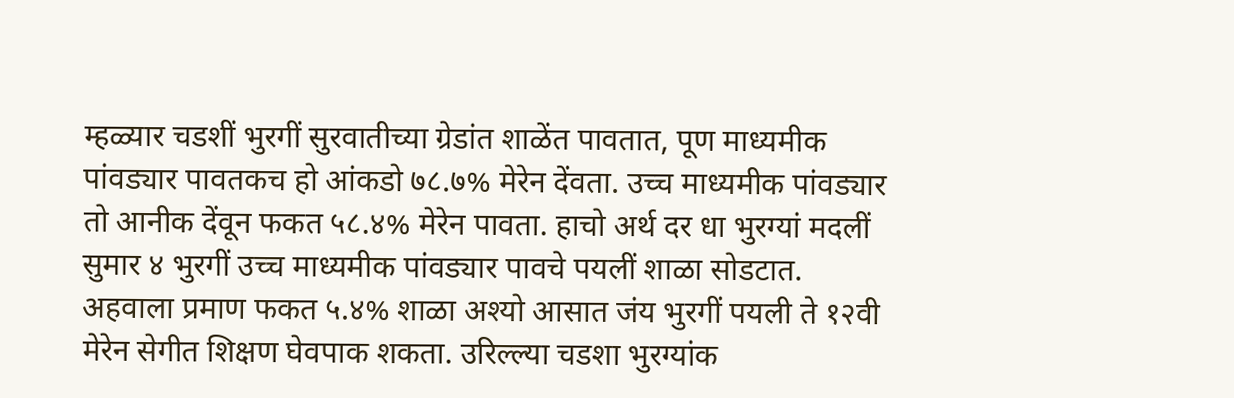म्हळ्यार चडशीं भुरगीं सुरवातीच्या ग्रेडांत शाळेंत पावतात, पूण माध्यमीक पांवड्यार पावतकच हो आंकडो ७८.७% मेरेन देंवता. उच्च माध्यमीक पांवड्यार तो आनीक देंवून फकत ५८.४% मेरेन पावता. हाचो अर्थ दर धा भुरग्यां मदलीं सुमार ४ भुरगीं उच्च माध्यमीक पांवड्यार पावचे पयलीं शाळा सोडटात.
अहवाला प्रमाण फकत ५.४% शाळा अश्यो आसात जंय भुरगीं पयली ते १२वी मेरेन सेगीत शिक्षण घेवपाक शकता. उरिल्ल्या चडशा भुरग्यांक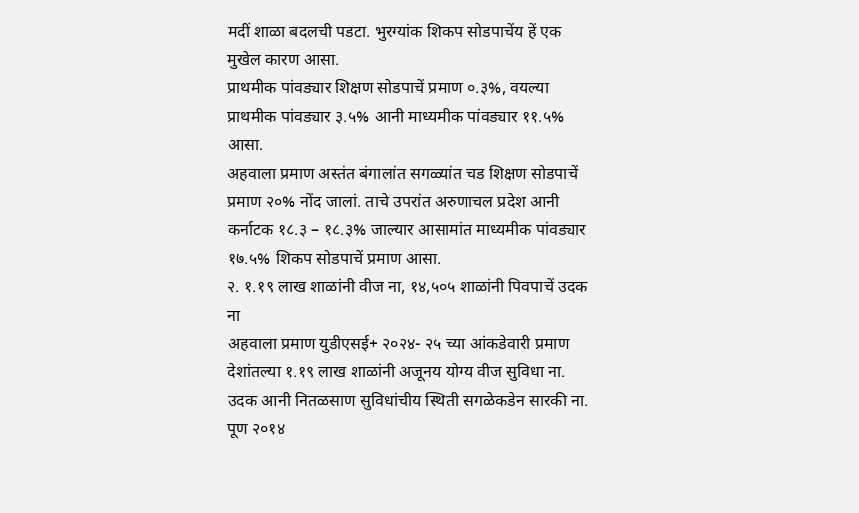मदीं शाळा बदलची पडटा. भुरग्यांक शिकप सोडपाचेंय हें एक मुखेल कारण आसा.
प्राथमीक पांवड्यार शिक्षण सोडपाचें प्रमाण ०.३%, वयल्या प्राथमीक पांवड्यार ३.५% आनी माध्यमीक पांवड्यार ११.५% आसा.
अहवाला प्रमाण अस्तंत बंगालांत सगळ्यांत चड शिक्षण सोडपाचें प्रमाण २०% नोंद जालां. ताचे उपरांत अरुणाचल प्रदेश आनी कर्नाटक १८.३ – १८.३% जाल्यार आसामांत माध्यमीक पांवड्यार १७.५% शिकप सोडपाचें प्रमाण आसा.
२. १.१९ लाख शाळांनी वीज ना, १४,५०५ शाळांनी पिवपाचें उदक ना
अहवाला प्रमाण युडीएसई+ २०२४- २५ च्या आंकडेवारी प्रमाण देशांतल्या १.१९ लाख शाळांनी अजूनय योग्य वीज सुविधा ना. उदक आनी नितळसाण सुविधांचीय स्थिती सगळेकडेन सारकी ना.
पूण २०१४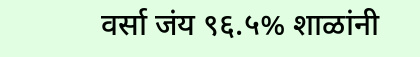वर्सा जंय ९६.५% शाळांनी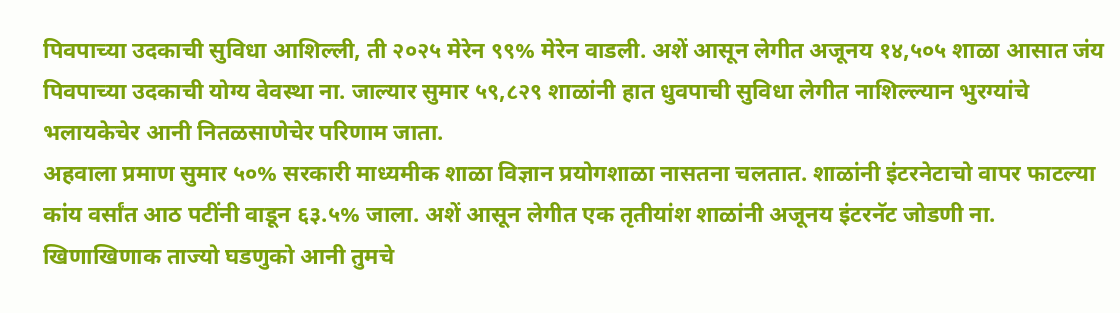पिवपाच्या उदकाची सुविधा आशिल्ली, ती २०२५ मेरेन ९९% मेरेन वाडली. अशें आसून लेगीत अजूनय १४,५०५ शाळा आसात जंय पिवपाच्या उदकाची योग्य वेवस्था ना. जाल्यार सुमार ५९,८२९ शाळांनी हात धुवपाची सुविधा लेगीत नाशिल्ल्यान भुरग्यांचे भलायकेचेर आनी नितळसाणेचेर परिणाम जाता.
अहवाला प्रमाण सुमार ५०% सरकारी माध्यमीक शाळा विज्ञान प्रयोगशाळा नासतना चलतात. शाळांनी इंटरनेटाचो वापर फाटल्या कांय वर्सांत आठ पटींनी वाडून ६३.५% जाला. अशें आसून लेगीत एक तृतीयांश शाळांनी अजूनय इंटरनॅट जोडणी ना.
खिणाखिणाक ताज्यो घडणुको आनी तुमचे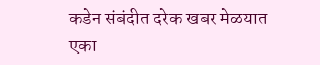कडेन संबंदीत दरेक खबर मेळयात एका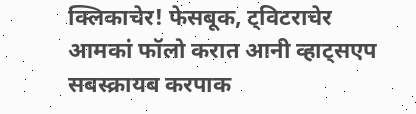क्लिकाचेर! फेसबूक, ट्विटराचेर आमकां फॉलो करात आनी व्हाट्सएप सबस्क्रायब करपाक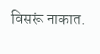विसरूं नाकात.